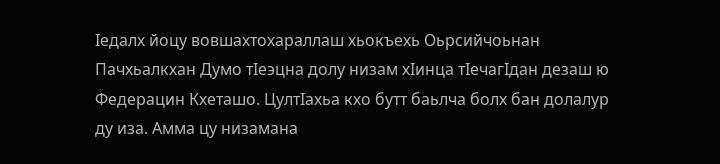Iедалх йоцу вовшахтохараллаш хьокъехь Оьрсийчоьнан Пачхьалкхан Думо тIеэцна долу низам хIинца тIечагIдан дезаш ю Федерацин Кхеташо. ЦултIахьа кхо бутт баьлча болх бан долалур ду иза. Амма цу низамана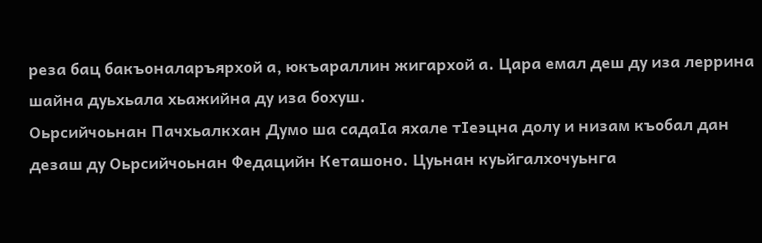реза бац бакъоналаръярхой а, юкъараллин жигархой а. Цара емал деш ду иза леррина шайна дуьхьала хьажийна ду иза бохуш.
Оьрсийчоьнан Пачхьалкхан Думо ша садаIа яхале тIеэцна долу и низам къобал дан дезаш ду Оьрсийчоьнан Федацийн Кеташоно. Цуьнан куьйгалхочуьнга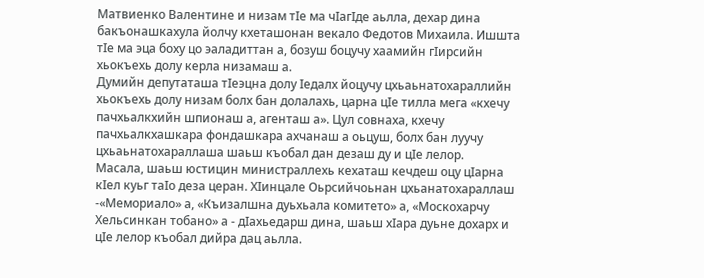Матвиенко Валентине и низам тIе ма чIагIде аьлла, дехар дина бакъонашкахула йолчу кхеташонан векало Федотов Михаила. Ишшта тIе ма эца боху цо эаладиттан а, бозуш боцучу хаамийн гIирсийн хьокъехь долу керла низамаш а.
Думийн депутаташа тIеэцна долу Iедалх йоцучу цхьаьнатохараллийн хьокъехь долу низам болх бан долалахь, царна цIе тилла мега «кхечу пачхьалкхийн шпионаш а, агенташ а». Цул совнаха, кхечу пачхьалкхашкара фондашкара ахчанаш а оьцуш, болх бан луучу цхьаьнатохараллаша шаьш къобал дан дезаш ду и цIе лелор.
Масала, шаьш юстицин министраллехь кехаташ кечдеш оцу цIарна кIел куьг таIо деза церан. ХIинцале Оьрсийчоьнан цхьанатохараллаш -«Мемориало» а, «Къизалшна дуьхьала комитето» а, «Москохарчу Хельсинкан тобано» а - дIахьедарш дина, шаьш хIара дуьне дохарх и цIе лелор къобал дийра дац аьлла.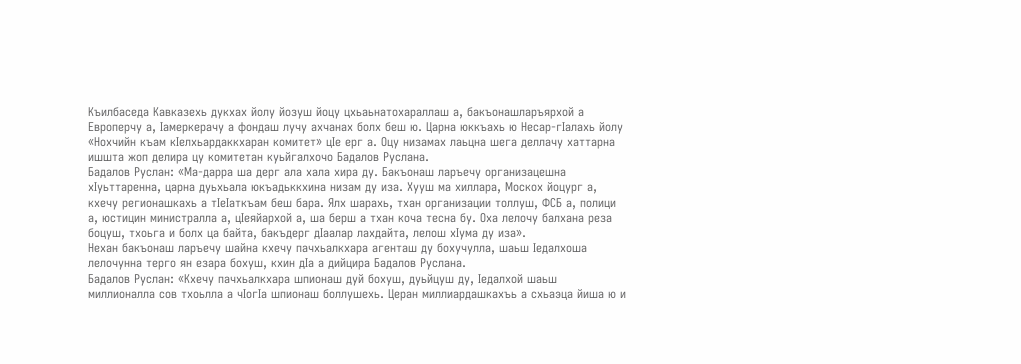Къилбаседа Кавказехь дукхах йолу йозуш йоцу цхьаьнатохараллаш а, бакъонашларъярхой а Европерчу а, Iамеркерачу а фондаш лучу ахчанах болх беш ю. Царна юккъахь ю Несар-гIалахь йолу «Нохчийн къам кIелхьардаккхаран комитет» цIе ерг а. Оцу низамах лаьцна шега деллачу хаттарна ишшта жоп делира цу комитетан куьйгалхочо Бадалов Руслана.
Бадалов Руслан: «Ма-дарра ша дерг ала хала хира ду. Бакъонаш ларъечу организацешна хIуьттаренна, царна дуьхьала юкъадьккхина низам ду иза. Хууш ма хиллара, Москох йоцург а, кхечу регионашкахь а тIеIаткъам беш бара. Ялх шарахь, тхан организации толлуш, ФСБ а, полици а, юстицин министралла а, цIеяйархой а, ша берш а тхан коча тесна бу. Оха лелочу балхана реза боцуш, тхоьга и болх ца байта, бакъдерг дIаалар лахдайта, лелош хIума ду иза».
Нехан бакъонаш ларъечу шайна кхечу пачхьалкхара агенташ ду бохучулла, шаьш Iедалхоша лелочунна терго ян езара бохуш, кхин дIа а дийцира Бадалов Руслана.
Бадалов Руслан: «Кхечу пачхьалкхара шпионаш дуй бохуш, дуьйцуш ду, Iедалхой шаьш миллионалла сов тхоьлла а чIогIа шпионаш боллушехь. Церан миллиардашкахъь а схьаэца йиша ю и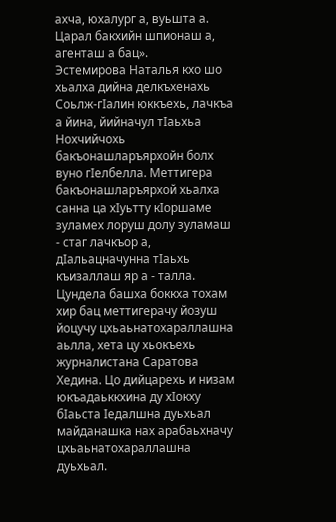ахча, юхалург а, вуьшта а. Царал бакхийн шпионаш а, агенташ а бац».
Эстемирова Наталья кхо шо хьалха дийна делкъхенахь Соьлж-гIалин юккъехь, лачкъа а йина, йийначул тIаьхьа Нохчийчохь бакъонашларъярхойн болх вуно гIелбелла. Меттигера бакъонашларъярхой хьалха санна ца хIуьтту кIоршаме зуламех лоруш долу зуламаш - стаг лачкъор а, дIальацначунна тIаьхь къизаллаш яр а - талла.
Цундела башха боккха тохам хир бац меттигерачу йозуш йоцучу цхьаьнатохараллашна аьлла, хета цу хьокъехь журналистана Саратова Хедина. Цо дийцарехь и низам юкъадаьккхина ду хIокху бIаьста Iедалшна дуьхьал майданашка нах арабаьхначу цхьаьнатохараллашна дуьхьал.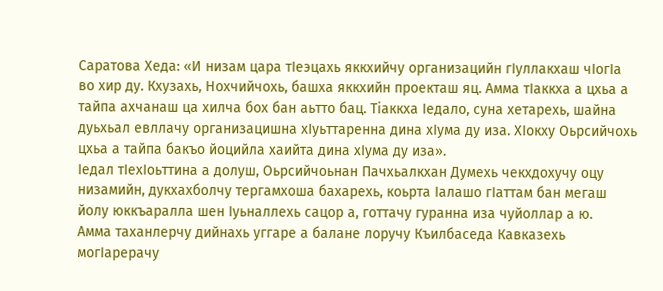Саратова Хеда: «И низам цара тIеэцахь яккхийчу организацийн гIуллакхаш чIогIа во хир ду. Кхузахь, Нохчийчохь, башха яккхийн проекташ яц. Амма тIаккха а цхьа а тайпа ахчанаш ца хилча бох бан аьтто бац. Тiаккха Iедало, суна хетарехь, шайна дуьхьал евллачу организацишна хIуьттаренна дина хIума ду иза. ХIокху Оьрсийчохь цхьа а тайпа бакъо йоцийла хаийта дина хIума ду иза».
Iедал тIехIоьттина а долуш, Оьрсийчоьнан Пачхьалкхан Думехь чекхдохучу оцу низамийн, дукхахболчу тергамхоша бахарехь, коьрта Iалашо гIаттам бан мегаш йолу юккъаралла шен Iуьналлехь сацор а, готтачу гуранна иза чуйоллар а ю.
Амма таханлерчу дийнахь уггаре а балане лоручу Къилбаседа Кавказехь могIарерачу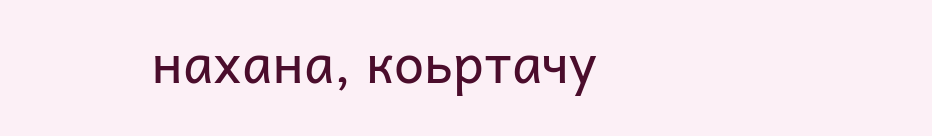нахана, коьртачу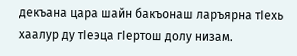декъана цара шайн бакъонаш ларъярна тIехь хаалур ду тIеэца гIертош долу низам.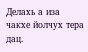Делахь а иза чакхе йолчух тера дац.